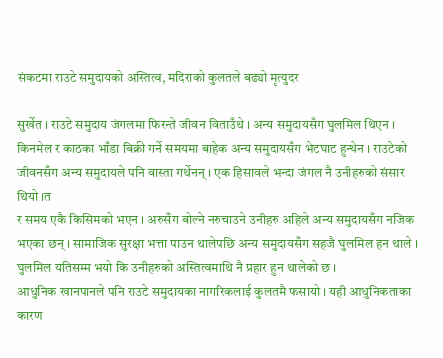संकटमा राउटे समुदायको अस्तित्व, मदिराको कुलतले बढ्यो मृत्युदर

सुर्खेत । राउटे समुदाय जंगलमा फिरन्ते जीवन विताउँथे । अन्य समुदायसँग घुलमिल थिएन । किनमेल र काठका भाँडा बिक्री गर्ने समयमा बाहेक अन्य समुदायसँग भेटघाट हुन्थेन । राउटेको जीवनसँग अन्य समुदायले पनि वास्ता गर्थेनन् । एक हिसावले भन्दा जंगल नै उनीहरुको संसार थियो ।त
र समय एकै किसिमको भएन । अरुसँग बोल्ने नरुचाउने उनीहरु अहिले अन्य समुदायसँग नजिक भएका छन् । सामाजिक सुरक्षा भत्ता पाउन थालेपछि अन्य समुदायसँग सहजै घुलमिल हन थाले । घुलमिल यतिसम्म भयो कि उनीहरुको अस्तित्वमाथि नै प्रहार हुन थालेको छ ।
आधुनिक खानपानले पनि राउटे समुदायका नागरिकलाई कुलतमै फसायो । यही आधुनिकताका कारण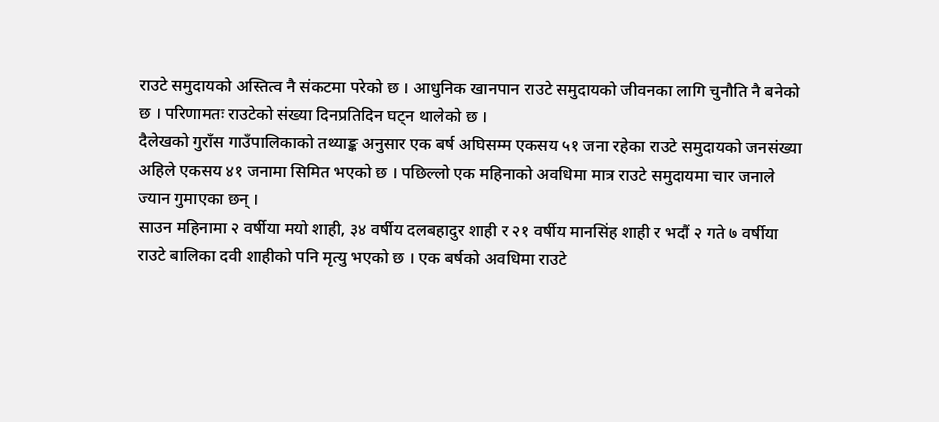राउटे समुदायको अस्तित्व नै संकटमा परेको छ । आधुनिक खानपान राउटे समुदायको जीवनका लागि चुनौति नै बनेको छ । परिणामतः राउटेको संख्या दिनप्रतिदिन घट्न थालेको छ ।
दैलेखको गुराँस गाउँपालिकाको तथ्याङ्क अनुसार एक बर्ष अघिसम्म एकसय ५१ जना रहेका राउटे समुदायको जनसंख्या अहिले एकसय ४१ जनामा सिमित भएको छ । पछिल्लो एक महिनाको अवधिमा मात्र राउटे समुदायमा चार जनाले ज्यान गुमाएका छन् ।
साउन महिनामा २ वर्षीया मयो शाही, ३४ वर्षीय दलबहादुर शाही र २१ वर्षीय मानसिंह शाही र भदौं २ गते ७ वर्षीया राउटे बालिका दवी शाहीको पनि मृत्यु भएको छ । एक बर्षको अवधिमा राउटे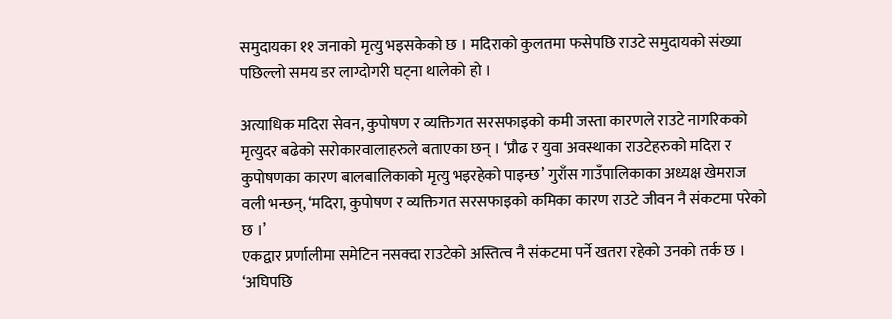समुदायका ११ जनाको मृत्यु भइसकेको छ । मदिराको कुलतमा फसेपछि राउटे समुदायको संख्या पछिल्लो समय डर लाग्दोगरी घट्ना थालेको हो ।

अत्याधिक मदिरा सेवन, कुपोषण र व्यक्तिगत सरसफाइको कमी जस्ता कारणले राउटे नागरिकको मृत्युदर बढेको सरोकारवालाहरुले बताएका छन् । ‘प्रौढ र युवा अवस्थाका राउटेहरुको मदिरा र कुपोषणका कारण बालबालिकाको मृत्यु भइरहेको पाइन्छ’ गुराँस गाउँपालिकाका अध्यक्ष खेमराज वली भन्छन्, ‘मदिरा, कुपोषण र व्यक्तिगत सरसफाइको कमिका कारण राउटे जीवन नै संकटमा परेको छ ।’
एकद्वार प्रर्णालीमा समेटिन नसक्दा राउटेको अस्तित्व नै संकटमा पर्ने खतरा रहेको उनको तर्क छ । ‘अघिपछि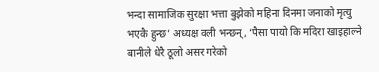भन्दा सामाजिक सुरक्षा भत्ता बुझेको महिना दिनमा जनाको मृत्यु भएकै हुन्छ’ अध्यक्ष वली भन्छन्, ‘पैसा पायो कि मदिरा खाइहाल्ने बानीले धेरै ठूलो असर गरेको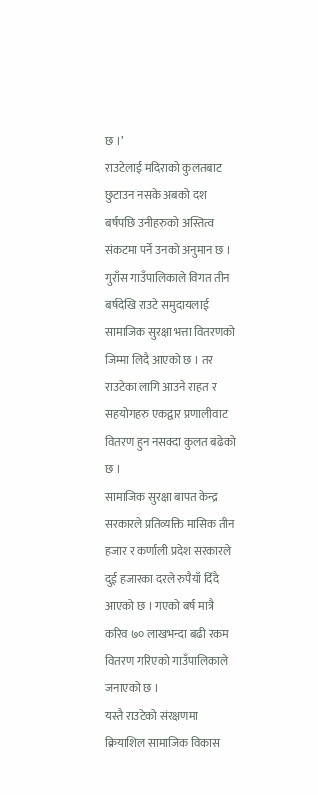छ ।’
राउटेलाई मदिराको कुलतबाट छुटाउन नसके अबको दश बर्षपछि उनीहरुको अस्तित्व संकटमा पर्ने उनको अनुमान छ । गुराँस गाउँपालिकाले विगत तीन बर्षदेखि राउटे समुदायलाई सामाजिक सुरक्षा भत्ता वितरणको जिम्मा लिदै आएको छ । तर राउटेका लागि आउने राहत र सहयोगहरु एकद्वार प्रणालीवाट वितरण हुन नसक्दा कुलत बढेको छ ।
सामाजिक सुरक्षा बापत केन्द्र सरकारले प्रतिव्यक्ति मासिक तीन हजार र कर्णाली प्रदेश सरकारले दुई हजारका दरले रुपैयाँ दिँदै आएको छ । गएको बर्ष मात्रै करिव ७० लाखभन्दा बढी रकम वितरण गरिएको गाउँपालिकाले जनाएको छ ।
यस्तै राउटेको संरक्षणमा क्रियाशिल सामाजिक विकास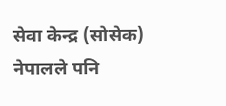सेवा केन्द्र (सोसेक) नेपालले पनि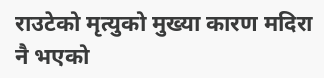राउटेको मृत्युको मुख्या कारण मदिरा नै भएको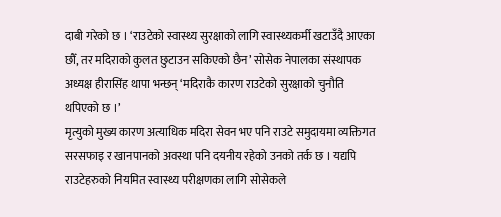दाबी गरेको छ । ‘राउटेको स्वास्थ्य सुरक्षाको लागि स्वास्थ्यकर्मी खटाउँदै आएका छौँ, तर मदिराको कुलत छुटाउन सकिएको छैन’ सोसेक नेपालका संस्थापक अध्यक्ष हीरासिंह थापा भन्छन् ‘मदिराकै कारण राउटेको सुरक्षाको चुनौति थपिएको छ ।’
मृत्युको मुख्य कारण अत्याधिक मदिरा सेवन भए पनि राउटे समुदायमा व्यक्तिगत सरसफाइ र खानपानको अवस्था पनि दयनीय रहेको उनको तर्क छ । यद्यपि राउटेहरुको नियमित स्वास्थ्य परीक्षणका लागि सोसेकले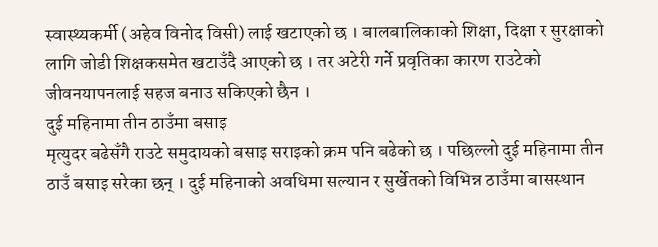स्वास्थ्यकर्मी (अहेव विनोद विसी) लाई खटाएको छ । बालबालिकाको शिक्षा, दिक्षा र सुरक्षाको लागि जोडी शिक्षकसमेत खटाउँदै आएको छ । तर अटेरी गर्ने प्रवृतिका कारण राउटेको जीवनयापनलाई सहज बनाउ सकिएको छैन ।
दुई महिनामा तीन ठाउँमा बसाइ
मृत्युदर बढेसँगै राउटे समुदायको बसाइ सराइको क्रम पनि बढेको छ । पछिल्लो दुई महिनामा तीन ठाउँ बसाइ सरेका छन् । दुई महिनाको अवधिमा सल्यान र सुर्खेतको विभिन्न ठाउँमा बासस्थान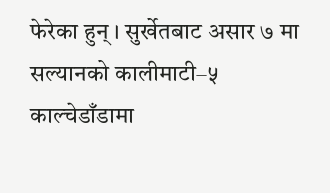फेरेका हुन् । सुर्खेतबाट असार ७ मा सल्यानको कालीमाटी–५ काल्चेडाँडामा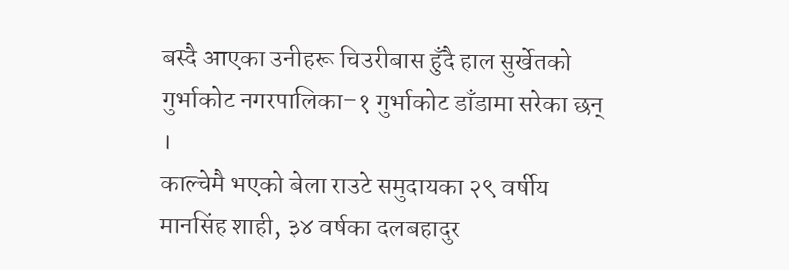बस्दै आएका उनीहरू चिउरीबास हुँदै हाल सुर्खेतको गुर्भाकोट नगरपालिका–१ गुर्भाकोट डाँडामा सरेका छन् ।
काल्चेमै भएको बेला राउटे समुदायका २९ वर्षीय मानसिंह शाही, ३४ वर्षका दलबहादुर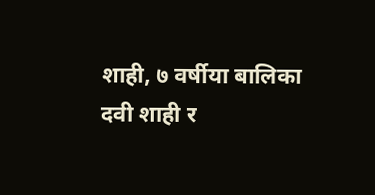शाही, ७ वर्षीया बालिका दवी शाही र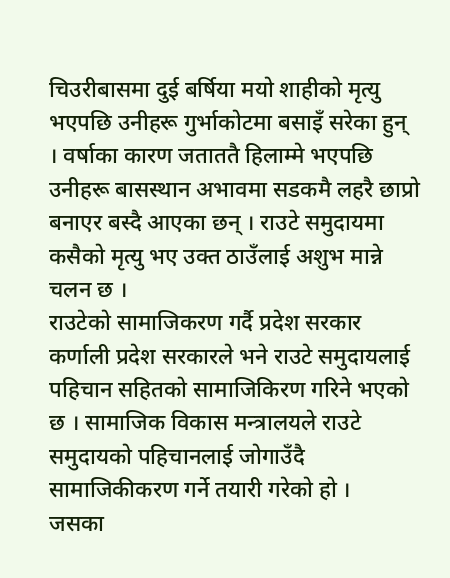चिउरीबासमा दुई बर्षिया मयो शाहीको मृत्यु भएपछि उनीहरू गुर्भाकोटमा बसाइँ सरेका हुन्
। वर्षाका कारण जताततै हिलाम्मे भएपछि उनीहरू बासस्थान अभावमा सडकमै लहरै छाप्रो बनाएर बस्दै आएका छन् । राउटे समुदायमा कसैको मृत्यु भए उक्त ठाउँलाई अशुभ मान्ने चलन छ ।
राउटेको सामाजिकरण गर्दै प्रदेश सरकार
कर्णाली प्रदेश सरकारले भने राउटे समुदायलाई पहिचान सहितको सामाजिकिरण गरिने भएको छ । सामाजिक विकास मन्त्रालयले राउटे समुदायको पहिचानलाई जोगाउँदै सामाजिकीकरण गर्ने तयारी गरेको हो ।
जसका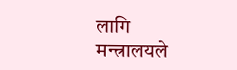लागि मन्त्रालयले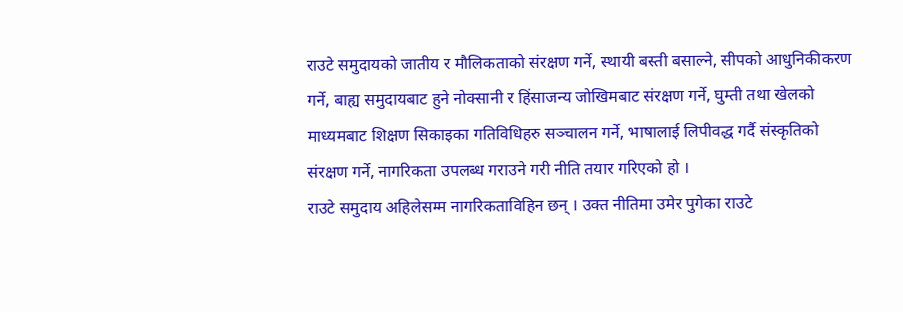राउटे समुदायको जातीय र मौलिकताको संरक्षण गर्ने, स्थायी बस्ती बसाल्ने, सीपको आधुनिकीकरण गर्ने, बाह्य समुदायबाट हुने नोक्सानी र हिंसाजन्य जोखिमबाट संरक्षण गर्ने, घुम्ती तथा खेलको माध्यमबाट शिक्षण सिकाइका गतिविधिहरु सञ्चालन गर्ने, भाषालाई लिपीवद्ध गर्दै संस्कृतिको संरक्षण गर्ने, नागरिकता उपलब्ध गराउने गरी नीति तयार गरिएको हो ।
राउटे समुदाय अहिलेसम्म नागरिकताविहिन छन् । उक्त नीतिमा उमेर पुगेका राउटे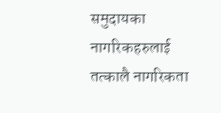समुदायका नागरिकहरुलाई तत्कालै नागरिकता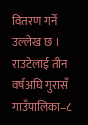वितरण गर्ने उल्लेख छ । राउटेलाई तीन वर्षअघि गुरासँ गाउँपालिका–८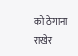को ठेगाना राखेर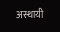अस्थायी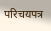परिचयपत्र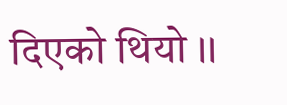दिएको थियो ।।